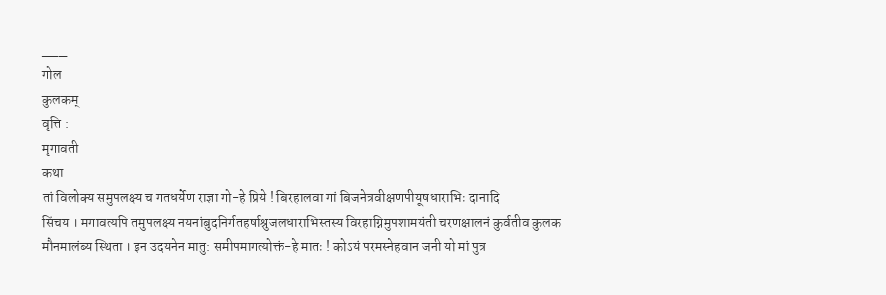___
गोल
कुलकम्
वृत्ति :
मृगावती
कथा
तां विलोक्य समुपलक्ष्य च गतधर्येण राज्ञा गो-हे प्रिये ! बिरहालवा गां बिजनेत्रवीक्षणपीयूषधाराभिः दानादि
सिंचय । मगावत्यपि तमुपलक्ष्य नयनांबुदनिर्गतहर्षाश्रुजलधाराभिस्तस्य विरहाग्निमुपशामयंती चरणक्षालनं कुर्वतीव कुलक
मौनमालंब्य स्थिता । इन उदयनेन मातु: समीपमागत्योक्तं-हे मातः ! कोऽयं परमस्नेहवान जनी यो मां पुत्र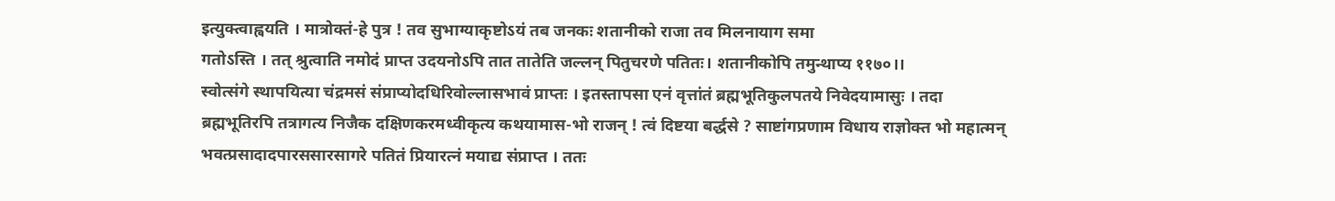इत्युक्त्वाह्वयति । मात्रोक्तं-हे पुत्र ! तव सुभाग्याकृष्टोऽयं तब जनकः शतानीको राजा तव मिलनायाग समा
गतोऽस्ति । तत् श्रुत्वाति नमोदं प्राप्त उदयनोऽपि तात तातेति जल्लन् पितुचरणे पतितः। शतानीकोपि तमुन्थाप्य ११७०।।
स्वोत्संगे स्थापयित्या चंद्रमसं संप्राप्योदधिरिवोल्लासभावं प्राप्तः । इतस्तापसा एनं वृत्तांतं ब्रह्मभूतिकुलपतये निवेदयामासुः । तदा ब्रह्मभूतिरपि तत्रागत्य निजैक दक्षिणकरमध्वीकृत्य कथयामास-भो राजन् ! त्वं दिष्टया बर्द्धसे ? साष्टांगप्रणाम विधाय राज्ञोक्त भो महात्मन् भवत्प्रसादादपारससारसागरे पतितं प्रियारत्नं मयाद्य संप्राप्त । ततः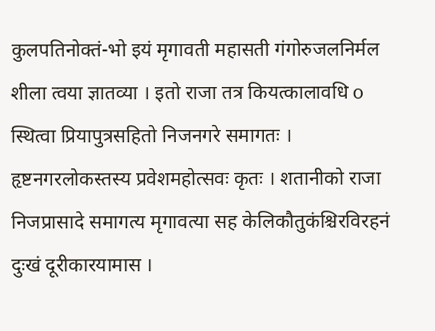कुलपतिनोक्तं-भो इयं मृगावती महासती गंगोरुजलनिर्मल शीला त्वया ज्ञातव्या । इतो राजा तत्र कियत्कालावधि o स्थित्वा प्रियापुत्रसहितो निजनगरे समागतः । हृष्टनगरलोकस्तस्य प्रवेशमहोत्सवः कृतः । शतानीको राजा निजप्रासादे समागत्य मृगावत्या सह केलिकौतुकंश्चिरविरहनं दुःखं दूरीकारयामास ।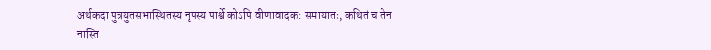अर्थकदा पुत्रयुतसभास्थितस्य नृपस्य पार्श्वे कोऽपि वीणावादक: समायातः, कथितं च तेन नास्ति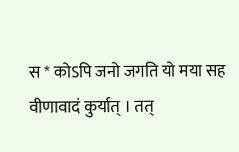स * कोऽपि जनो जगति यो मया सह वीणावादं कुर्यात् । तत्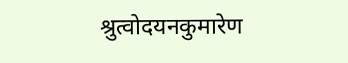श्रुत्वोदयनकुमारेण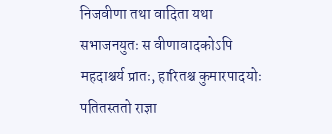निजवीणा तथा वादिता यथा
सभाजनयुतः स वीणावादकोऽपि महदाश्चर्य प्रातः, हारितश्च कुमारपादयोः पतितस्ततो राज्ञा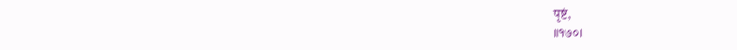पृष्टं,
॥१७०।